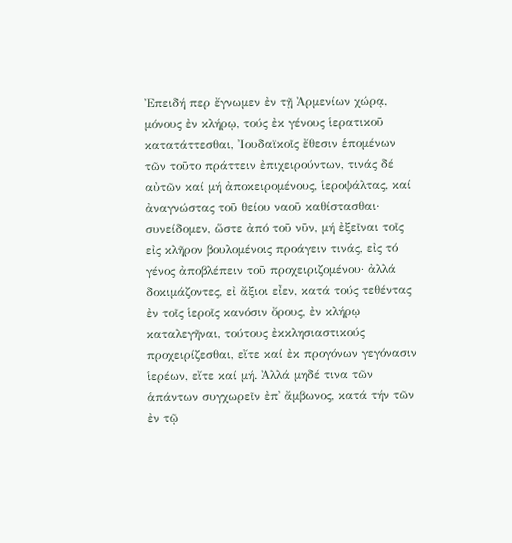Ἐπειδή περ ἔγνωμεν ἐν τῇ Ἀρμενίων χώρᾳ, μόνους ἐν κλήρῳ, τούς ἐκ γένους ἱερατικοῦ κατατάττεσθαι, Ἰουδαϊκοῖς ἔθεσιν ἑπομένων τῶν τοῦτο πράττειν ἐπιχειρούντων, τινάς δέ αὐτῶν καί μή ἀποκειρομένους, ἱεροψάλτας, καί ἀναγνώστας τοῦ θείου ναοῦ καθίστασθαι· συνείδομεν, ὥστε ἀπό τοῦ νῦν, μή ἐξεῖναι τοῖς εἰς κλῆρον βουλομένοις προάγειν τινάς, εἰς τό γένος ἀποβλέπειν τοῦ προχειριζομένου· ἀλλά δοκιμάζοντες, εἰ ἄξιοι εἶεν, κατά τούς τεθέντας ἐν τοῖς ἱεροῖς κανόσιν ὄρους, ἐν κλήρῳ καταλεγῆναι, τούτους ἐκκλησιαστικούς προχειρίζεσθαι, εἴτε καί ἐκ προγόνων γεγόνασιν ἱερέων, εἴτε καί μή. Ἀλλά μηδέ τινα τῶν ἁπάντων συγχωρεῖν ἐπ᾿ ἄμβωνος, κατά τήν τῶν ἐν τῷ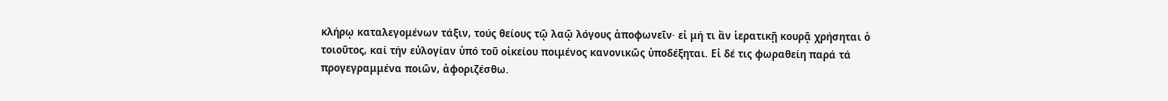κλήρῳ καταλεγομένων τάξιν, τούς θείους τῷ λαῷ λόγους ἀποφωνεῖν· εἰ μή τι ἂν ἱερατικῇ κουρᾷ χρήσηται ὁ τοιοῦτος, καί τήν εὐλογίαν ὑπό τοῦ οἰκείου ποιμένος κανονικῶς ὑποδέξηται. Εἰ δέ τις φωραθείη παρά τά προγεγραμμένα ποιῶν, ἀφοριζέσθω.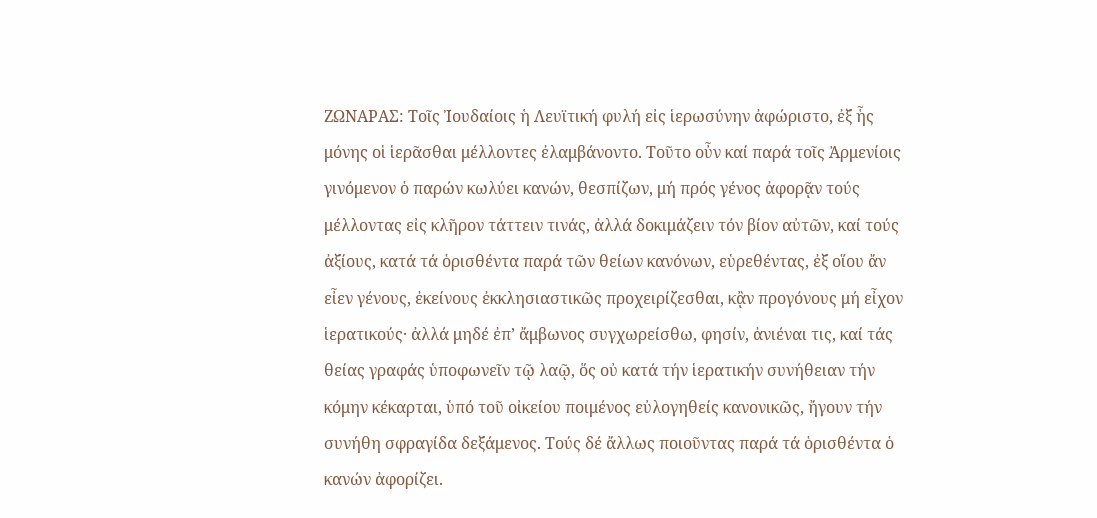ΖΩΝΑΡΑΣ: Τοῖς Ἰουδαίοις ἡ Λευϊτική φυλή εἰς ἱερωσύνην ἀφώριστο, ἐξ ἧς μόνης οἱ ἱερᾶσθαι μέλλοντες ἐλαμβάνοντο. Τοῦτο οὖν καί παρά τοῖς Ἀρμενίοις γινόμενον ὁ παρών κωλύει κανών, θεσπίζων, μή πρός γένος ἀφορᾷν τούς μέλλοντας εἰς κλῆρον τάττειν τινάς, ἀλλά δοκιμάζειν τόν βίον αὐτῶν, καί τούς ἀξίους, κατά τά ὁρισθέντα παρά τῶν θείων κανόνων, εὑρεθέντας, ἐξ οἵου ἄν εἶεν γένους, ἐκείνους ἐκκλησιαστικῶς προχειρίζεσθαι, κᾂν προγόνους μή εἶχον ἱερατικούς· ἀλλά μηδέ ἐπ’ ἄμβωνος συγχωρείσθω, φησίν, ἀνιέναι τις, καί τάς θείας γραφάς ὑποφωνεῖν τῷ λαῷ, ὅς οὐ κατά τήν ἱερατικήν συνήθειαν τήν κόμην κέκαρται, ὑπό τοῦ οἰκείου ποιμένος εὐλογηθείς κανονικῶς, ἤγουν τήν συνήθη σφραγίδα δεξάμενος. Τούς δέ ἄλλως ποιοῦντας παρά τά ὁρισθέντα ὁ κανών ἀφορίζει.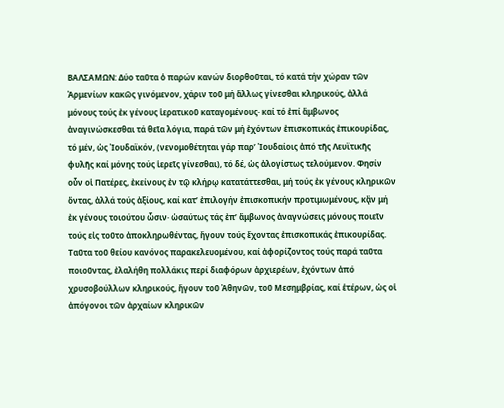ΒΑΛΣΑΜΩΝ: Δύο ταῦτα ὁ παρών κανών διορθοῦται, τό κατά τήν χώραν τῶν Ἀρμενίων κακῶς γινόμενον, χάριν τοῦ μή ἄλλως γίνεσθαι κληρικούς, ἀλλά μόνους τούς ἐκ γένους ἱερατικοῦ καταγομένους· καί τό ἐπί ἄμβωνος ἀναγινώσκεσθαι τά θεῖα λόγια, παρά τῶν μή ἐχόντων ἐπισκοπικάς ἐπικουρίδας, τό μέν, ὡς Ἰουδαϊκόν, (νενομοθέτηται γάρ παρ’ Ἰουδαίοις ἀπό τῆς Λευϊτικῆς φυλῆς καί μόνης τούς ἱερεῖς γίνεσθαι), τό δέ, ὡς ἀλογίστως τελούμενον. Φησίν οὖν οἱ Πατέρες, ἐκείνους ἐν τῷ κλήρῳ κατατάττεσθαι, μή τούς ἐκ γένους κληρικῶν ὄντας, ἀλλά τούς ἀξίους, καί κατ’ ἐπιλογήν ἐπισκοπικήν προτιμωμένους, κᾂν μή ἐκ γένους τοιούτου ὦσιν· ὡσαύτως τάς ἐπ’ ἄμβωνος ἀναγνώσεις μόνους ποιεῖν τούς εἰς τοῦτο ἀποκληρωθέντας, ἤγουν τούς ἔχοντας ἐπισκοπικάς ἐπικουρίδας. Ταῦτα τοῦ θείου κανόνος παρακελευομένου, καί ἀφορίζοντος τούς παρά ταῦτα ποιοῦντας, ἐλαλήθη πολλάκις περί διαφόρων ἀρχιερέων, ἐχόντων ἀπό χρυσοβούλλων κληρικούς, ἤγουν τοῦ Ἀθηνῶν, τοῦ Μεσημβρίας, καί ἑτέρων, ὡς οἱ ἀπόγονοι τῶν ἀρχαίων κληρικῶν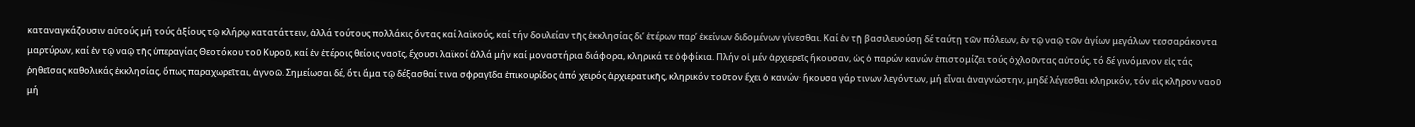καταναγκάζουσιν αὐτούς μή τούς ἀξίους τῷ κλήρῳ κατατάττειν, ἀλλά τούτους πολλάκις ὄντας καί λαϊκούς, καί τήν δουλείαν τῆς ἐκκλησίας δι’ ἑτέρων παρ’ ἐκείνων διδομένων γίνεσθαι. Καί ἐν τῇ βασιλευούσῃ δέ ταύτῃ τῶν πόλεων, ἐν τῷ ναῷ τῶν ἁγίων μεγάλων τεσσαράκοντα μαρτύρων, καί ἐν τῷ ναῷ τῆς ὑπεραγίας Θεοτόκου τοῦ Κυροῦ, καί ἐν ἑτέροις θείοις ναοῖς, ἔχουσι λαϊκοί ἀλλά μήν καί μοναστήρια διάφορα, κληρικά τε ὀφφίκια. Πλήν οἱ μέν ἀρχιερεῖς ἤκουσαν, ὡς ὁ παρών κανών ἐπιστομίζει τούς ὀχλοῦντας αὐτούς, τό δέ γινόμενον εἰς τάς ῥηθεῖσας καθολικάς ἐκκλησίας, ὅπως παραχωρεῖται, ἀγνοῶ. Σημείωσαι δέ, ὅτι ἅμα τῷ δέξασθαί τινα σφραγῖδα ἐπικουρίδος ἀπό χειρός ἀρχιερατικῆς, κληρικόν τοῦτον ἔχει ὁ κανών· ἤκουσα γάρ τινων λεγόντων, μή εἶναι ἀναγνώστην, μηδέ λέγεσθαι κληρικόν, τόν εἰς κλῆρον ναοῦ μή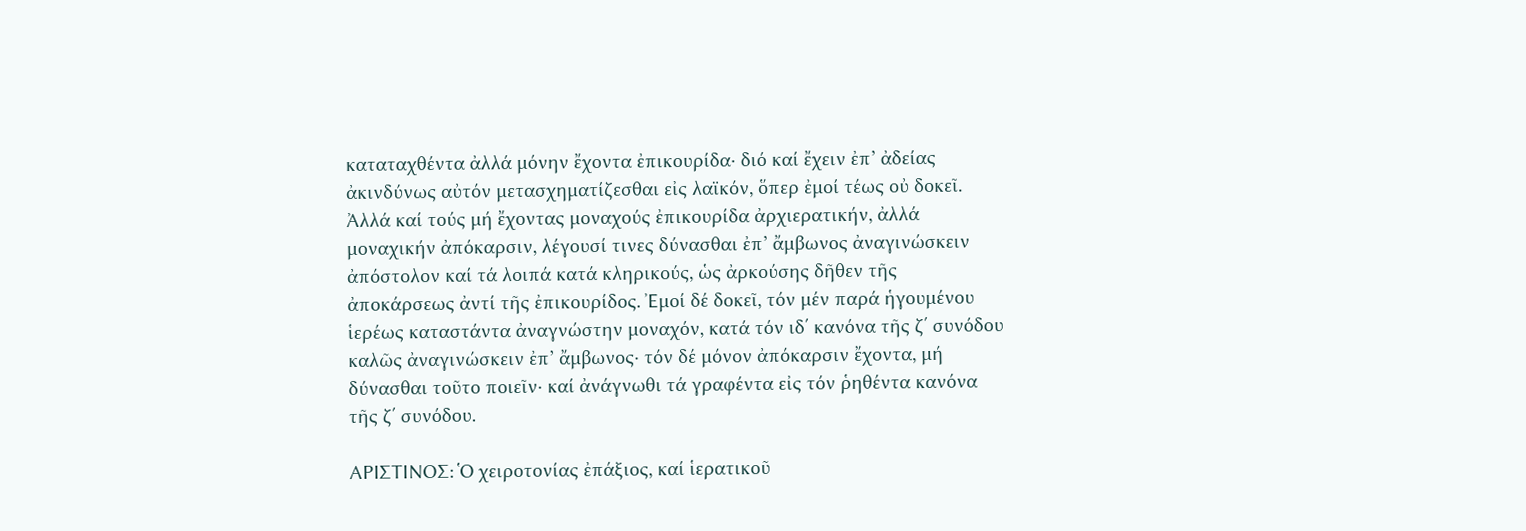καταταχθέντα ἀλλά μόνην ἔχοντα ἐπικουρίδα· διό καί ἔχειν ἐπ’ ἀδείας ἀκινδύνως αὐτόν μετασχηματίζεσθαι εἰς λαϊκόν, ὅπερ ἐμοί τέως οὐ δοκεῖ. Ἀλλά καί τούς μή ἔχοντας μοναχούς ἐπικουρίδα ἀρχιερατικήν, ἀλλά μοναχικήν ἀπόκαρσιν, λέγουσί τινες δύνασθαι ἐπ’ ἄμβωνος ἀναγινώσκειν ἀπόστολον καί τά λοιπά κατά κληρικούς, ὡς ἀρκούσης δῆθεν τῆς ἀποκάρσεως ἀντί τῆς ἐπικουρίδος. Ἐμοί δέ δοκεῖ, τόν μέν παρά ἡγουμένου ἱερέως καταστάντα ἀναγνώστην μοναχόν, κατά τόν ιδ΄ κανόνα τῆς ζ΄ συνόδου καλῶς ἀναγινώσκειν ἐπ’ ἄμβωνος· τόν δέ μόνον ἀπόκαρσιν ἔχοντα, μή δύνασθαι τοῦτο ποιεῖν· καί ἀνάγνωθι τά γραφέντα εἰς τόν ῥηθέντα κανόνα τῆς ζ΄ συνόδου.

ΑΡΙΣΤΙΝΟΣ: Ὁ χειροτονίας ἐπάξιος, καί ἱερατικοῦ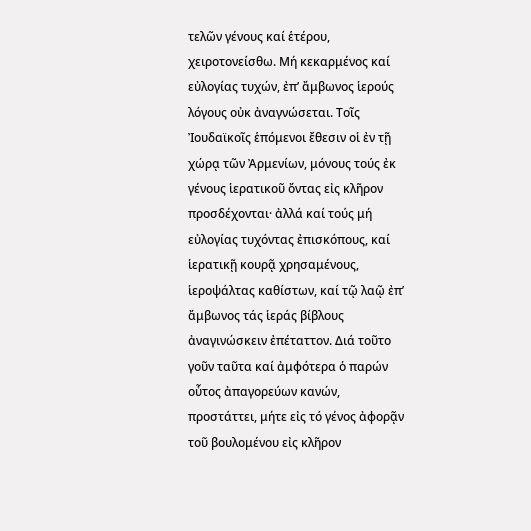τελῶν γένους καί ἑτέρου, χειροτονείσθω. Μή κεκαρμένος καί εὐλογίας τυχών, ἐπ’ ἄμβωνος ἱερούς λόγους οὐκ ἀναγνώσεται. Τοῖς Ἰουδαϊκοῖς ἑπόμενοι ἔθεσιν οἱ ἐν τῇ χώρᾳ τῶν Ἀρμενίων, μόνους τούς ἐκ γένους ἱερατικοῦ ὄντας εἰς κλῆρον προσδέχονται· ἀλλά καί τούς μή εὐλογίας τυχόντας ἐπισκόπους, καί ἱερατικῇ κουρᾷ χρησαμένους, ἱεροψάλτας καθίστων, καί τῷ λαῷ ἐπ’ ἄμβωνος τάς ἱεράς βίβλους ἀναγινώσκειν ἐπέταττον. Διά τοῦτο γοῦν ταῦτα καί ἀμφότερα ὁ παρών οὗτος ἀπαγορεύων κανών, προστάττει, μήτε εἰς τό γένος ἀφορᾷν τοῦ βουλομένου εἰς κλῆρον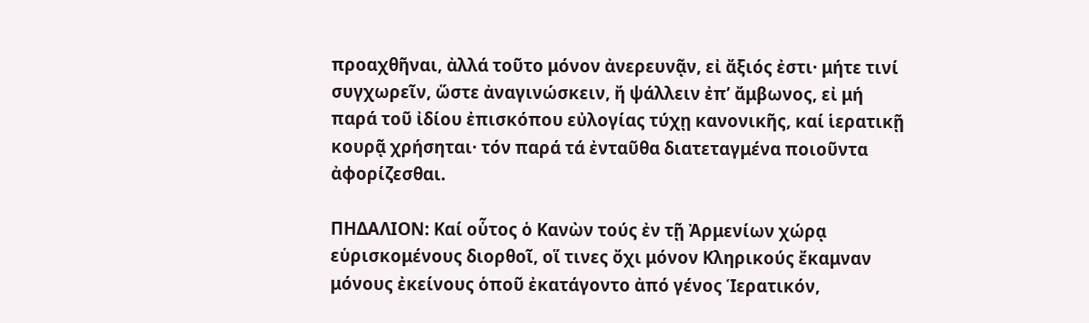προαχθῆναι, ἀλλά τοῦτο μόνον ἀνερευνᾷν, εἰ ἄξιός ἐστι· μήτε τινί συγχωρεῖν, ὥστε ἀναγινώσκειν, ἤ ψάλλειν ἐπ’ ἄμβωνος, εἰ μή παρά τοῦ ἰδίου ἐπισκόπου εὐλογίας τύχῃ κανονικῆς, καί ἱερατικῇ κουρᾷ χρήσηται· τόν παρά τά ἐνταῦθα διατεταγμένα ποιοῦντα ἀφορίζεσθαι.

ΠΗΔΑΛΙΟΝ: Καί οὗτος ὁ Κανὼν τούς ἐν τῇ Ἀρμενίων χώρᾳ εὑρισκομένους διορθοῖ, οἵ τινες ὄχι μόνον Κληρικούς ἔκαμναν μόνους ἐκείνους ὁποῦ ἐκατάγοντο ἀπό γένος Ἱερατικόν,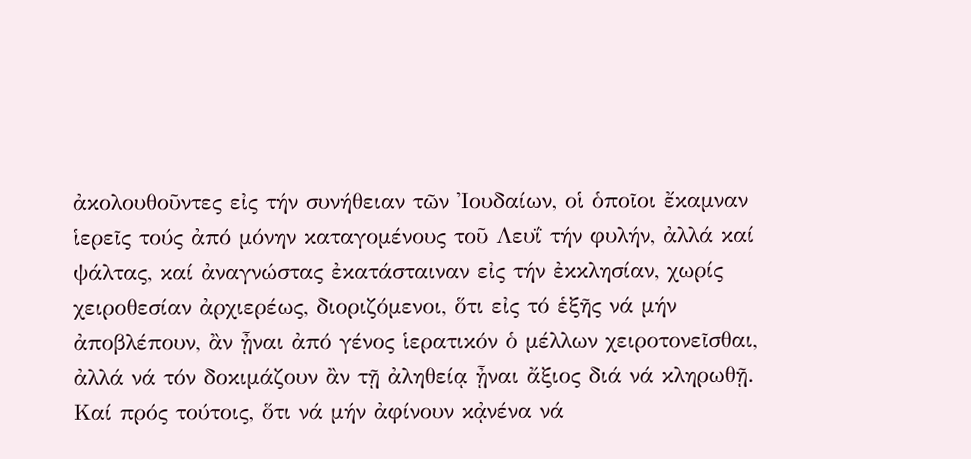ἀκολουθοῦντες εἰς τήν συνήθειαν τῶν Ἰουδαίων, οἱ ὁποῖοι ἔκαμναν ἱερεῖς τούς ἀπό μόνην καταγομένους τοῦ Λευΐ τήν φυλήν, ἀλλά καί ψάλτας, καί ἀναγνώστας ἐκατάσταιναν εἰς τήν ἐκκλησίαν, χωρίς χειροθεσίαν ἀρχιερέως, διοριζόμενοι, ὅτι εἰς τό ἑξῆς νά μήν ἀποβλέπουν, ἂν ᾖναι ἀπό γένος ἱερατικόν ὁ μέλλων χειροτονεῖσθαι, ἀλλά νά τόν δοκιμάζουν ἂν τῇ ἀληθείᾳ ᾖναι ἄξιος διά νά κληρωθῇ. Καί πρός τούτοις, ὅτι νά μήν ἀφίνουν κᾀνένα νά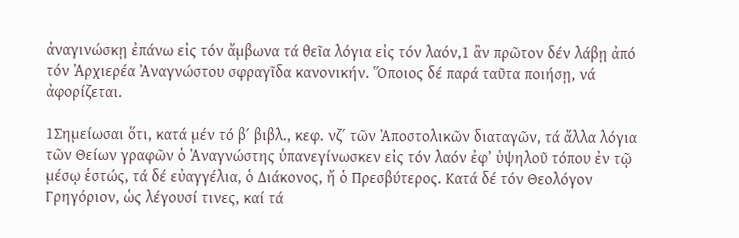ἀναγινώσκῃ ἐπάνω εἰς τόν ἄμβωνα τά θεῖα λόγια εἰς τόν λαόν,1 ἂν πρῶτον δέν λάβῃ ἀπό τόν Ἀρχιερέα Ἀναγνώστου σφραγῖδα κανονικήν. Ὅποιος δέ παρά ταῦτα ποιήσῃ, νά ἀφορίζεται.

1Σημείωσαι ὅτι, κατά μέν τό β΄ βιβλ., κεφ. νζ΄ τῶν Ἀποστολικῶν διαταγῶν, τά ἄλλα λόγια τῶν Θείων γραφῶν ὁ Ἀναγνώστης ὑπανεγίνωσκεν εἰς τόν λαόν ἐφ’ ὑψηλοῦ τόπου ἐν τῷ μέσῳ ἑστώς, τά δέ εὐαγγέλια, ὁ Διάκονος, ἤ ὁ Πρεσβύτερος. Κατά δέ τόν Θεολόγον Γρηγόριον, ὡς λέγουσί τινες, καί τά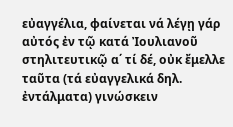εὐαγγέλια, φαίνεται νά λέγῃ γάρ αὐτός ἐν τῷ κατά Ἰουλιανοῦ στηλιτευτικῷ α΄ τί δέ, οὐκ ἔμελλε ταῦτα (τά εὐαγγελικά δηλ. ἐντάλματα) γινώσκειν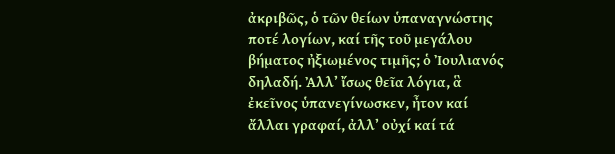ἀκριβῶς, ὁ τῶν θείων ὑπαναγνώστης ποτέ λογίων, καί τῆς τοῦ μεγάλου βήματος ἠξιωμένος τιμῆς; ὁ Ἰουλιανός δηλαδή. Ἀλλ’ ἴσως θεῖα λόγια, ἃ ἐκεῖνος ὑπανεγίνωσκεν, ἦτον καί ἄλλαι γραφαί, ἀλλ’ οὐχί καί τά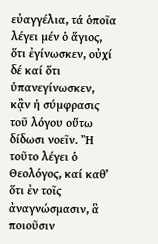εὐαγγέλια, τά ὁποῖα λέγει μέν ὁ ἅγιος, ὅτι ἐγίνωσκεν, οὐχί δέ καί ὅτι ὑπανεγίνωσκεν, κᾂν ἡ σύμφρασις τοῦ λόγου οὕτω δίδωσι νοεῖν. Ἢ τοῦτο λέγει ὁ Θεολόγος, καί καθ’ ὅτι ἐν τοῖς ἀναγνώσμασιν, ἃ ποιοῦσιν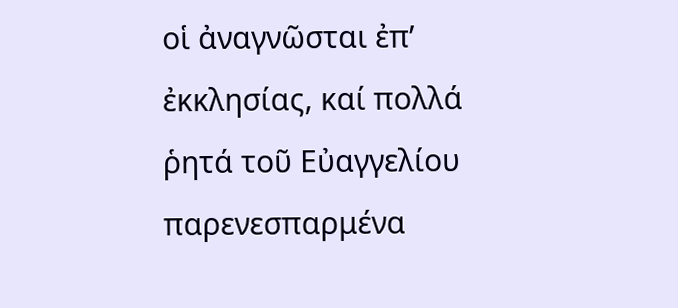οἱ ἀναγνῶσται ἐπ’ ἐκκλησίας, καί πολλά ῥητά τοῦ Εὐαγγελίου παρενεσπαρμένα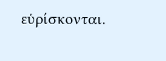εὑρίσκονται.